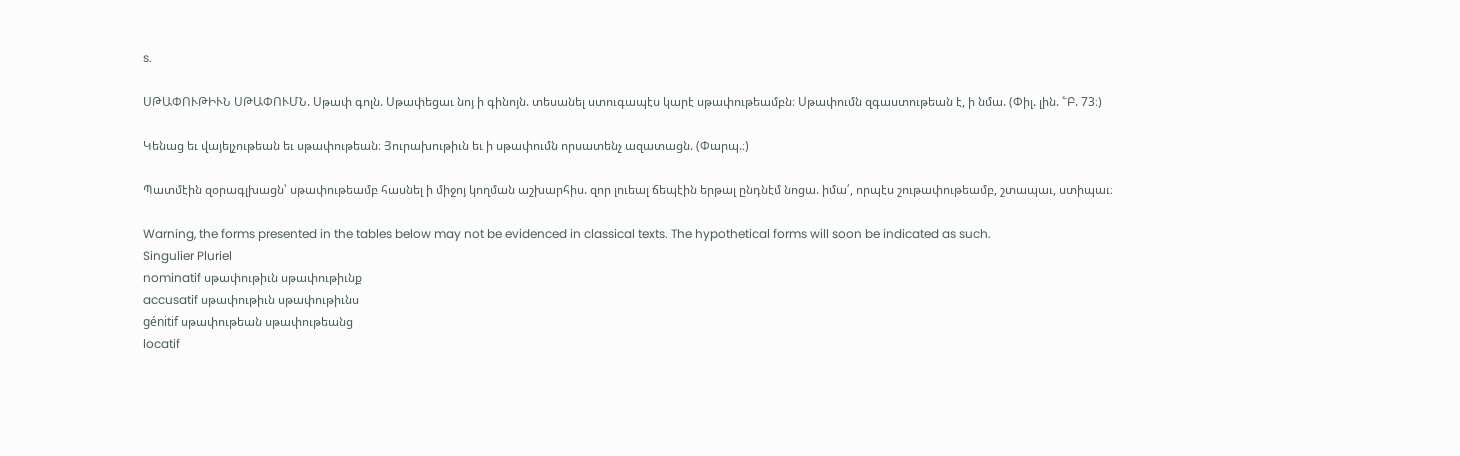s.

ՍԹԱՓՈՒԹԻՒՆ ՍԹԱՓՈՒՄՆ. Սթափ գոլն. Սթափեցաւ նոյ ի գինոյն. տեսանել ստուգապէս կարէ սթափութեամբն։ Սթափումն զգաստութեան է, ի նմա. (Փիլ. լին. ՟Բ. 73։)

Կենաց եւ վայելչութեան եւ սթափութեան։ Յուրախութիւն եւ ի սթափումն որսատենչ ազատացն. (Փարպ.։)

Պատմէին զօրագլխացն՝ սթափութեամբ հասնել ի միջոյ կողման աշխարհիս. զոր լուեալ ճեպէին երթալ ընդնէմ նոցա. իմա՛, որպէս շութափութեամբ, շտապաւ, ստիպաւ։

Warning, the forms presented in the tables below may not be evidenced in classical texts. The hypothetical forms will soon be indicated as such.
Singulier Pluriel
nominatif սթափութիւն սթափութիւնք
accusatif սթափութիւն սթափութիւնս
génitif սթափութեան սթափութեանց
locatif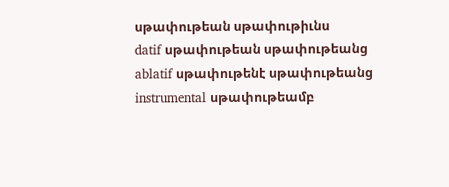սթափութեան սթափութիւնս
datif սթափութեան սթափութեանց
ablatif սթափութենէ սթափութեանց
instrumental սթափութեամբ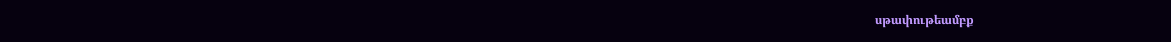սթափութեամբք